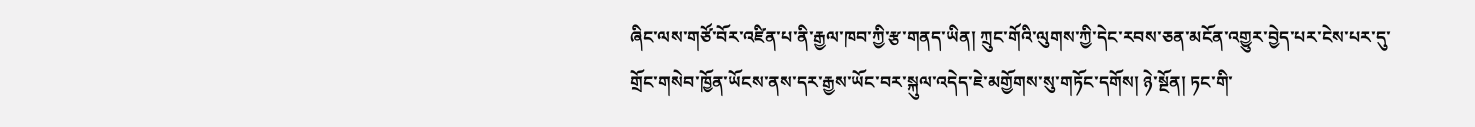ཞིང་ལས་གཙོ་བོར་འཛིན་པ་ནི་རྒྱལ་ཁབ་ཀྱི་རྩ་གནད་ཡིན། ཀྲུང་གོའི་ལུགས་ཀྱི་དེང་རབས་ཅན་མངོན་འགྱུར་བྱེད་པར་ངེས་པར་དུ་གྲོང་གསེབ་ཁྱོན་ཡོངས་ནས་དར་རྒྱས་ཡོང་བར་སྐུལ་འདེད་ཇེ་མགྱོགས་སུ་གཏོང་དགོས། ཉེ་སྔོན། ཏང་གི་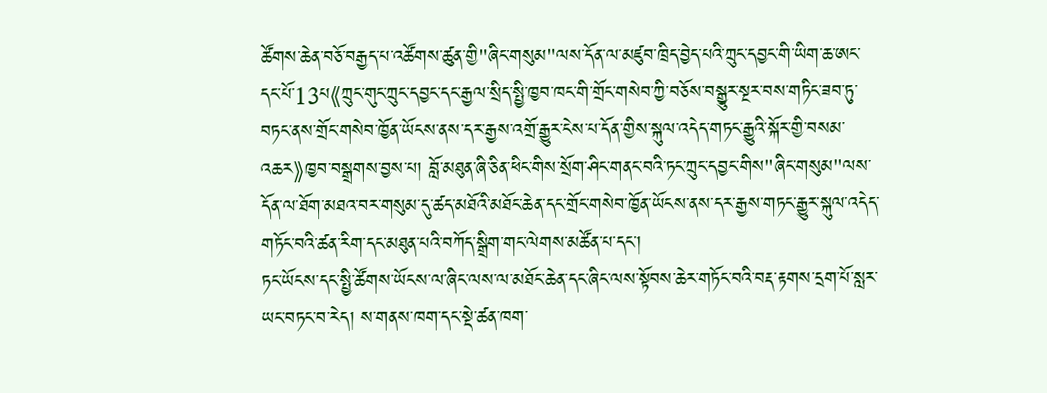ཚོགས་ཆེན་བཅོ་བརྒྱད་པ་འཚོགས་ཚུན་གྱི"ཞིང་གསུམ"ལས་དོན་ལ་མཛུབ་ཁྲིད་བྱེད་པའི་ཀྲུང་དབྱང་གི་ཡིག་ཆ་ཨང་དང་པོ་13པ《ཀྲུང་གུང་ཀྲུང་དབྱང་དང་རྒྱལ་སྲིད་སྤྱི་ཁྱབ་ཁང་གི་གྲོང་གསེབ་ཀྱི་བཅོས་བསྒྱུར་སྔར་བས་གཏིང་ཟབ་ཏུ་བཏང་ནས་གྲོང་གསེབ་ཁྱོན་ཡོངས་ནས་དར་རྒྱས་འགྲོ་རྒྱུར་ངེས་པ་དོན་གྱིས་སྐུལ་འདེད་གཏང་རྒྱུའི་སྐོར་གྱི་བསམ་འཆར》ཁྱབ་བསྒྲགས་བྱས་པ། བློ་མཐུན་ཞི་ཅིན་ཕིང་གིས་སྲོག་ཤིང་གནང་བའི་ཏང་ཀྲུང་དབྱང་གིས"ཞིང་གསུམ"ལས་དོན་ལ་ཐོག་མཐའ་བར་གསུམ་དུ་ཚད་མཐོའི་མཐོང་ཆེན་དང་གྲོང་གསེབ་ཁྱོན་ཡོངས་ནས་དར་རྒྱས་གཏང་རྒྱུར་སྐུལ་འདེད་གཏོང་བའི་ཚན་རིག་དང་མཐུན་པའི་བཀོད་སྒྲིག་གང་ལེགས་མཚོན་པ་དང་།
ཏང་ཡོངས་དང་སྤྱི་ཚོགས་ཡོངས་ལ་ཞིང་ལས་ལ་མཐོང་ཆེན་དང་ཞིང་ལས་སྟོབས་ཆེར་གཏོང་བའི་བརྡ་རྟགས་དྲག་པོ་སླར་ཡང་བཏང་བ་རེད། ས་གནས་ཁག་དང་སྡེ་ཚན་ཁག་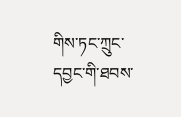གིས་ཏང་ཀྲུང་དབྱང་གི་ཐབས་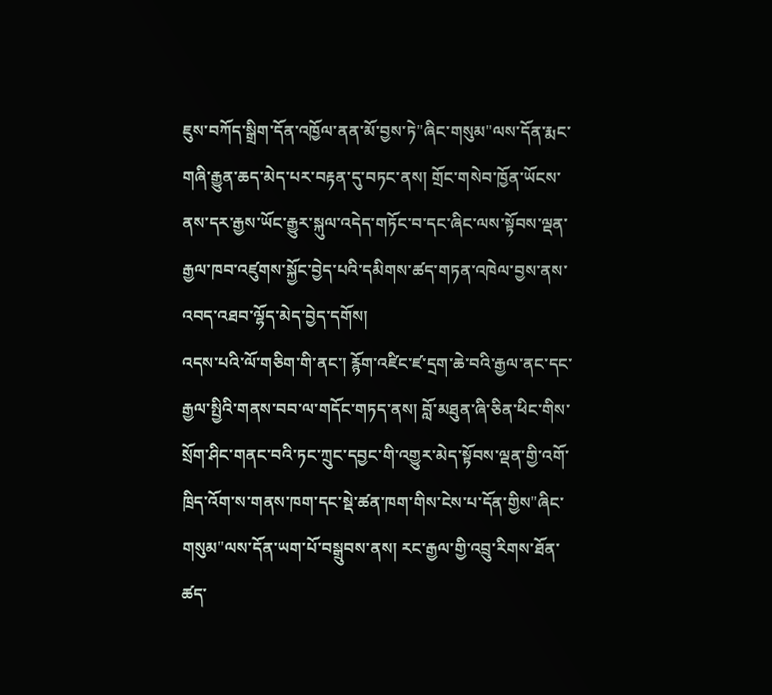ཇུས་བཀོད་སྒྲིག་དོན་འཁྱོལ་ནན་མོ་བྱས་ཏེ"ཞིང་གསུམ"ལས་དོན་རྨང་གཞི་རྒྱུན་ཆད་མེད་པར་བརྟན་དུ་བཏང་ནས། གྲོང་གསེབ་ཁྱོན་ཡོངས་ནས་དར་རྒྱས་ཡོང་རྒྱུར་སྐུལ་འདེད་གཏོང་བ་དང་ཞིང་ལས་སྟོབས་ལྡན་རྒྱལ་ཁབ་འཛུགས་སྐྱོང་བྱེད་པའི་དམིགས་ཚད་གཏན་འཁེལ་བྱས་ནས་འབད་འཐབ་ལྷོད་མེད་བྱེད་དགོས།
འདས་པའི་ལོ་གཅིག་གི་ནང་། རྙོག་འཛིང་ཛ་དྲག་ཆེ་བའི་རྒྱལ་ནང་དང་རྒྱལ་སྤྱིའི་གནས་བབ་ལ་གདོང་གཏད་ནས། བློ་མཐུན་ཞི་ཅིན་ཕིང་གིས་སྲོག་ཤིང་གནང་བའི་ཏང་ཀྲུང་དབྱང་གི་འགྱུར་མེད་སྟོབས་ལྡན་གྱི་འགོ་ཁྲིད་འོག་ས་གནས་ཁག་དང་སྡེ་ཚན་ཁག་གིས་ངེས་པ་དོན་གྱིས"ཞིང་གསུམ"ལས་དོན་ཡག་པོ་བསྒྲུབས་ནས། རང་རྒྱལ་གྱི་འབྲུ་རིགས་ཐོན་ཚད་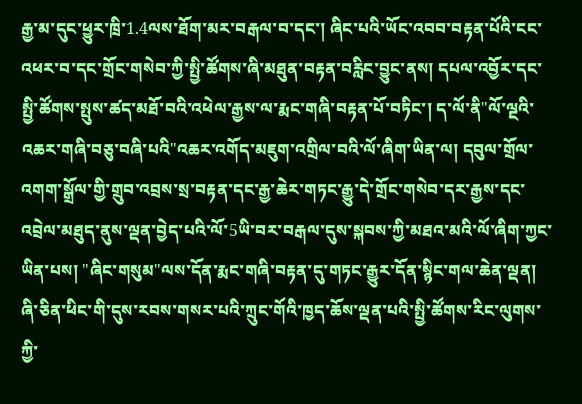རྒྱ་མ་དུང་ཕྱུར་ཁྲི་1.4ལས་ཐོག་མར་བརྒལ་བ་དང་། ཞིང་པའི་ཡོང་འབབ་བརྟན་པོའི་ངང་འཕར་བ་དང་གྲོང་གསེབ་ཀྱི་སྤྱི་ཚོགས་ཞི་མཐུན་བརྟན་བརླིང་བྱུང་ནས། དཔལ་འབྱོར་དང་སྤྱི་ཚོགས་སྤུས་ཚད་མཐོ་བའི་འཕེལ་རྒྱས་ལ་རྨང་གཞི་བརྟན་པོ་བཏིང་། ད་ལོ་ནི"ལོ་ལྔའི་འཆར་གཞི་བཅུ་བཞི་པའི"འཆར་འགོད་མཇུག་འགྲིལ་བའི་ལོ་ཞིག་ཡིན་ལ། དབུལ་གྲོལ་འགག་སྒྲོལ་གྱི་གྲུབ་འབྲས་སྲ་བརྟན་དང་རྒྱ་ཆེར་གཏང་རྒྱུ་དེ་གྲོང་གསེབ་དར་རྒྱས་དང་འབྲེལ་མཐུད་ནུས་ལྡན་བྱེད་པའི་ལོ་5ཡི་བར་བརྒལ་དུས་སྐབས་ཀྱི་མཐའ་མའི་ལོ་ཞིག་ཀྱང་ཡིན་པས། "ཞིང་གསུམ"ལས་དོན་རྨང་གཞི་བརྟན་དུ་གཏང་རྒྱུར་དོན་སྙིང་གལ་ཆེན་ལྡན། ཞི་ཅིན་ཕིང་གི་དུས་རབས་གསར་པའི་ཀྲུང་གོའི་ཁྱད་ཆོས་ལྡན་པའི་སྤྱི་ཚོགས་རིང་ལུགས་ཀྱི་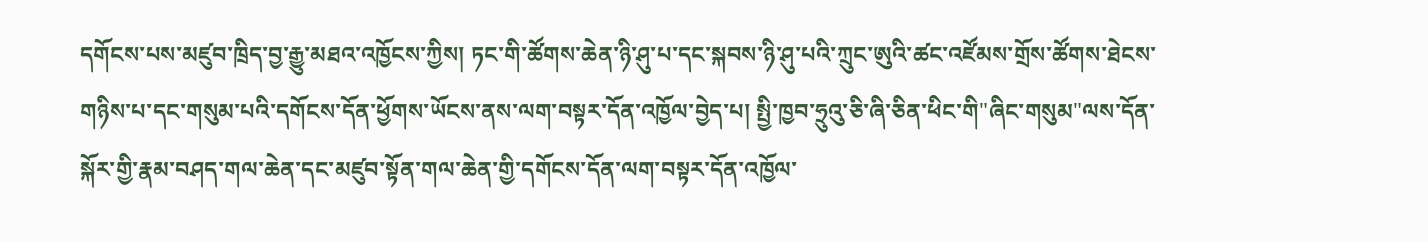དགོངས་པས་མཛུབ་ཁྲིད་བྱ་རྒྱུ་མཐའ་འཁྱོངས་ཀྱིས། ཏང་གི་ཚོགས་ཆེན་ཉི་ཤུ་པ་དང་སྐབས་ཉི་ཤུ་པའི་ཀྲུང་ཨུའི་ཚང་འཛོམས་གྲོས་ཚོགས་ཐེངས་གཉིས་པ་དང་གསུམ་པའི་དགོངས་དོན་ཕྱོགས་ཡོངས་ནས་ལག་བསྟར་དོན་འཁྱོལ་བྱེད་པ། སྤྱི་ཁྱབ་ཧྲུའུ་ཅི་ཞི་ཅིན་ཕིང་གི"ཞིང་གསུམ"ལས་དོན་སྐོར་གྱི་རྣམ་བཤད་གལ་ཆེན་དང་མཛུབ་སྟོན་གལ་ཆེན་གྱི་དགོངས་དོན་ལག་བསྟར་དོན་འཁྱོལ་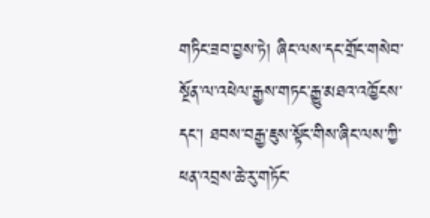གཏིང་ཟབ་བྱས་ཏེ། ཞིང་ལས་དང་གྲོང་གསེབ་སྔོན་ལ་འཕེལ་རྒྱས་གཏང་རྒྱུ་མཐའ་འཁྱོངས་དང་། ཐབས་བརྒྱ་ཇུས་སྟོང་གིས་ཞིང་ལས་ཀྱི་ཕན་འབྲས་ཆེ་རུ་གཏོང་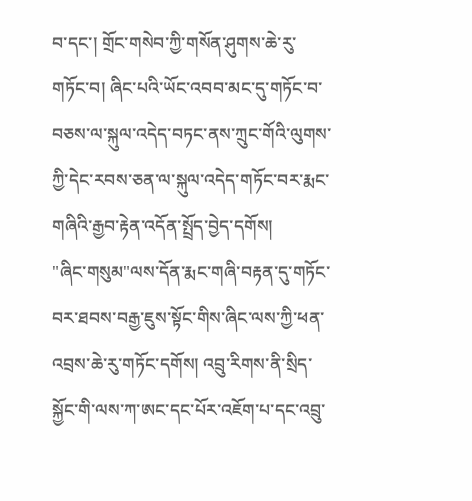བ་དང་། གྲོང་གསེབ་ཀྱི་གསོན་ཤུགས་ཆེ་རུ་གཏོང་བ། ཞིང་པའི་ཡོང་འབབ་མང་དུ་གཏོང་བ་བཅས་ལ་སྐུལ་འདེད་བཏང་ནས་ཀྲུང་གོའི་ལུགས་ཀྱི་དེང་རབས་ཅན་ལ་སྐུལ་འདེད་གཏོང་བར་རྨང་གཞིའི་རྒྱབ་རྟེན་འདོན་སྤྲོད་བྱེད་དགོས།
"ཞིང་གསུམ"ལས་དོན་རྨང་གཞི་བརྟན་དུ་གཏོང་བར་ཐབས་བརྒྱ་ཇུས་སྟོང་གིས་ཞིང་ལས་ཀྱི་ཕན་འབྲས་ཆེ་རུ་གཏོང་དགོས། འབྲུ་རིགས་ནི་སྲིད་སྐྱོང་གི་ལས་ཀ་ཨང་དང་པོར་འཇོག་པ་དང་འབྲུ་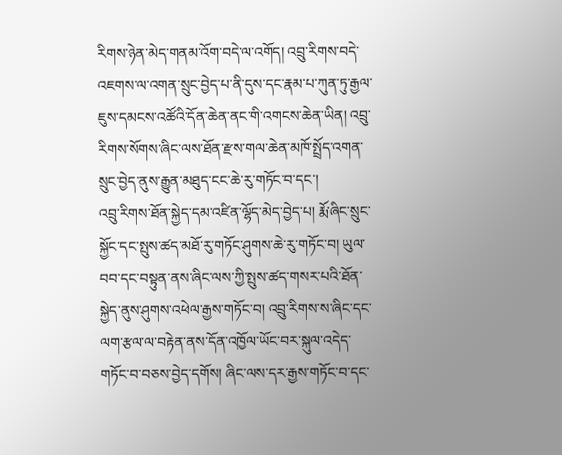རིགས་ཉེན་མེད་གནམ་འོག་བདེ་ལ་འགོད། འབྲུ་རིགས་བདེ་འཇགས་ལ་འགན་སྲུང་བྱེད་པ་ནི་དུས་དང་རྣམ་པ་ཀུན་ཏུ་རྒྱལ་ཇུས་དམངས་འཚོའི་དོན་ཆེན་ནང་གི་འགངས་ཆེན་ཡིན། འབྲུ་རིགས་སོགས་ཞིང་ལས་ཐོན་རྫས་གལ་ཆེན་མཁོ་སྤྲོད་འགན་སྲུང་བྱེད་ནུས་རྒྱུན་མཐུད་ངང་ཆེ་རུ་གཏོང་བ་དང་།
འབྲུ་རིགས་ཐོན་སྐྱེད་དམ་འཛིན་ལྷོད་མེད་བྱེད་པ། རྨོ་ཞིང་སྲུང་སྐྱོང་དང་སྤུས་ཚད་མཐོ་རུ་གཏོང་ཤུགས་ཆེ་རུ་གཏོང་བ། ཡུལ་བབ་དང་བསྟུན་ནས་ཞིང་ལས་ཀྱི་སྤུས་ཚད་གསར་པའི་ཐོན་སྐྱེད་ནུས་ཤུགས་འཕེལ་རྒྱས་གཏོང་བ། འབྲུ་རིགས་ས་ཞིང་དང་ལག་རྩལ་ལ་བརྟེན་ནས་དོན་འཁྱོལ་ཡོང་བར་སྐུལ་འདེད་གཏོང་བ་བཅས་བྱེད་དགོས། ཞིང་ལས་དར་རྒྱས་གཏོང་བ་དང་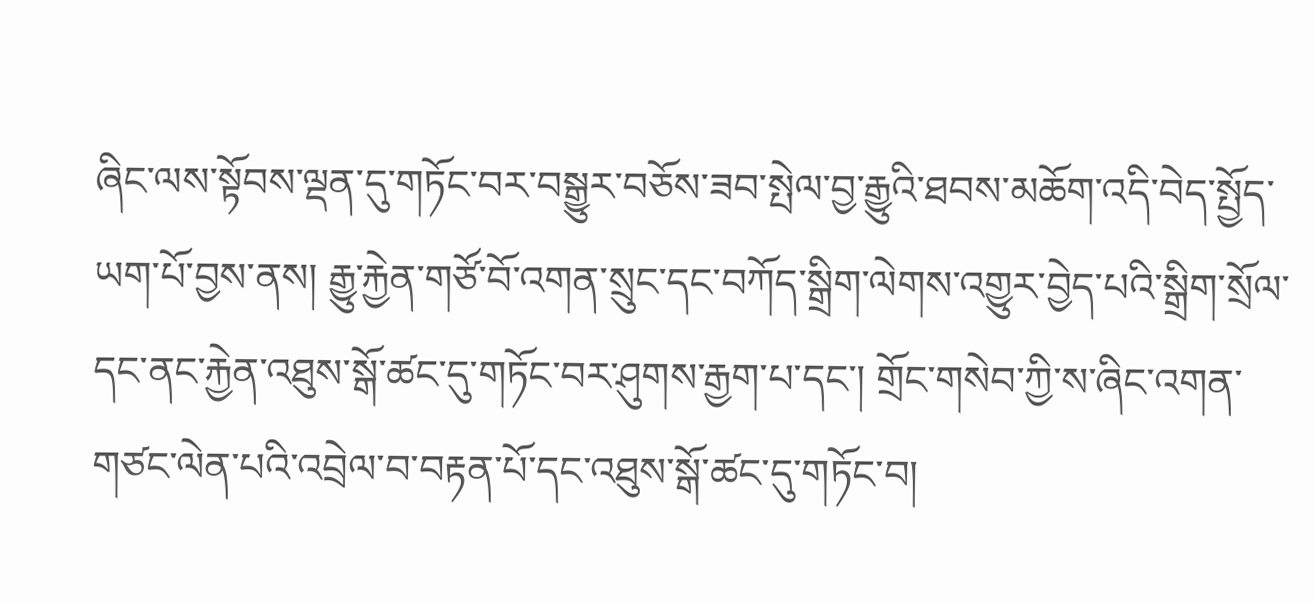ཞིང་ལས་སྟོབས་ལྡན་དུ་གཏོང་བར་བསྒྱུར་བཅོས་ཟབ་སྤེལ་བྱ་རྒྱུའི་ཐབས་མཆོག་འདི་བེད་སྤྱོད་ཡག་པོ་བྱས་ནས། རྒྱུ་རྐྱེན་གཙོ་བོ་འགན་སྲུང་དང་བཀོད་སྒྲིག་ལེགས་འགྱུར་བྱེད་པའི་སྒྲིག་སྲོལ་དང་ནང་རྐྱེན་འཐུས་སྒོ་ཚང་དུ་གཏོང་བར་ཤུགས་རྒྱག་པ་དང་། གྲོང་གསེབ་ཀྱི་ས་ཞིང་འགན་གཙང་ལེན་པའི་འབྲེལ་བ་བརྟན་པོ་དང་འཐུས་སྒོ་ཚང་དུ་གཏོང་བ།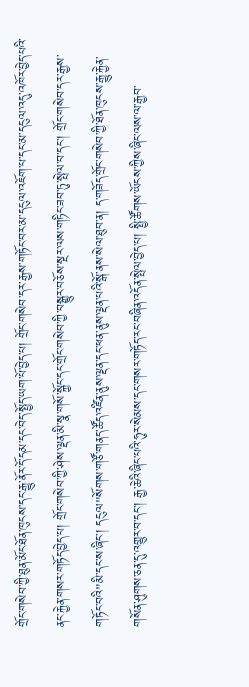གྲོང་གསེབ་ཀྱི་ཐུན་མོང་ཐོན་ཁུངས་དང་རྒྱུ་ནོར་དོ་དམ་དང་བེད་སྤྱོད་ཡག་པོ་བྱེད་པ། གྲོང་གསེབ་དར་རྒྱས་གཏོང་བར་མ་དངུལ་འཇོག་པ་དང་མ་དངུལ་འདུ་འཁོར་བྱེད་པའི་ནང་རྐྱེན་གསར་གཏོད་བྱེད་པ། གྲོང་གསེབ་ཀྱི་ཤེས་ལྡན་མི་སྣ་གསོ་སྐྱོང་དང་གྲོང་གསེབ་ཀྱི་བསྒྱུར་བཅོས་སྔར་ལས་གཏིང་ཟབ་ཏུ་སྤེལ་བ་དང་། གྲོང་གསེབ་དར་རྒྱས་གཏོང་བའི"མི་དང་ས་ཞིང་། དངུལ"སོགས་གཙོ་གནད་ཚོད་འཛིན་ནུས་ལྡན་དང་ཕན་ནུས་ལྡན་པའི་སྒོ་ནས་སེལ་ཐུབ་ན། ད་གཟོད་གྲོང་གསེབ་ཀྱི་ཐོན་ཁུངས་རྒྱུ་རྐྱེན་གསོན་ཤུགས་ཅན་དུ་འགྱུར་བ་དང་། རྒྱ་ཆེའི་ཞིང་པའི་ཧུར་སེམས་དང་གསར་གཏོད་རང་བཞིན་འདོན་སྤེལ་བྱེད་པ། སྤྱི་ཚོགས་ཡོངས་ཀྱིས་ཞིང་ལས་ལ་རྒྱབ་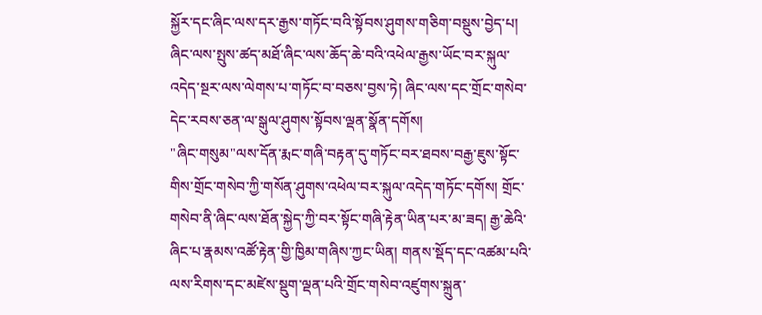སྐྱོར་དང་ཞིང་ལས་དར་རྒྱས་གཏོང་བའི་སྟོབས་ཤུགས་གཅིག་བསྡུས་བྱེད་པ། ཞིང་ལས་སྤུས་ཚད་མཐོ་ཞིང་ལས་ཆོད་ཆེ་བའི་འཕེལ་རྒྱས་ཡོང་བར་སྐུལ་འདེད་སྔར་ལས་ལེགས་པ་གཏོང་བ་བཅས་བྱས་ཏེ། ཞིང་ལས་དང་གྲོང་གསེབ་དེང་རབས་ཅན་ལ་སྒུལ་ཤུགས་སྟོབས་ལྡན་སྣོན་དགོས།
"ཞིང་གསུམ"ལས་དོན་རྨང་གཞི་བརྟན་དུ་གཏོང་བར་ཐབས་བརྒྱ་ཇུས་སྟོང་གིས་གྲོང་གསེབ་ཀྱི་གསོན་ཤུགས་འཕེལ་བར་སྐུལ་འདེད་གཏོང་དགོས། གྲོང་གསེབ་ནི་ཞིང་ལས་ཐོན་སྐྱེད་ཀྱི་བར་སྟོང་གཞི་རྟེན་ཡིན་པར་མ་ཟད། རྒྱ་ཆེའི་ཞིང་པ་རྣམས་འཚོ་རྟེན་གྱི་ཁྱིམ་གཞིས་ཀྱང་ཡིན། གནས་སྡོད་དང་འཚམ་པའི་ལས་རིགས་དང་མཛེས་སྡུག་ལྡན་པའི་གྲོང་གསེབ་འཛུགས་སྐྲུན་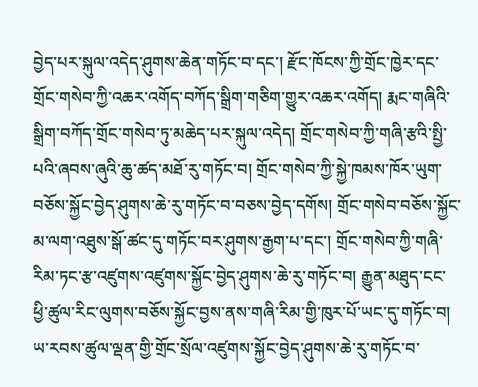བྱེད་པར་སྐུལ་འདེད་ཤུགས་ཆེན་གཏོང་བ་དང་། རྫོང་ཁོངས་ཀྱི་གྲོང་ཁྱེར་དང་གྲོང་གསེབ་ཀྱི་འཆར་འགོད་བཀོད་སྒྲིག་གཅིག་གྱུར་འཆར་འགོད། རྨང་གཞིའི་སྒྲིག་བཀོད་གྲོང་གསེབ་ཏུ་མཆེད་པར་སྐུལ་འདེད། གྲོང་གསེབ་ཀྱི་གཞི་རྩའི་སྤྱི་པའི་ཞབས་ཞུའི་ཆུ་ཚད་མཐོ་རུ་གཏོང་བ། གྲོང་གསེབ་ཀྱི་སྐྱེ་ཁམས་ཁོར་ཡུག་བཅོས་སྐྱོང་བྱེད་ཤུགས་ཆེ་རུ་གཏོང་བ་བཅས་བྱེད་དགོས། གྲོང་གསེབ་བཅོས་སྐྱོང་མ་ལག་འཐུས་སྒོ་ཚང་དུ་གཏོང་བར་ཤུགས་རྒྱག་པ་དང་། གྲོང་གསེབ་ཀྱི་གཞི་རིམ་ཏང་རྩ་འཛུགས་འཛུགས་སྐྱོང་བྱེད་ཤུགས་ཆེ་རུ་གཏོང་བ། རྒྱུན་མཐུད་ངང་ཕྱི་ཚུལ་རིང་ལུགས་བཅོས་སྐྱོང་བྱས་ནས་གཞི་རིམ་གྱི་ཁུར་པོ་ཡང་དུ་གཏོང་བ། ཡ་རབས་ཚུལ་ལྡན་གྱི་གྲོང་སྲོལ་འཛུགས་སྐྱོང་བྱེད་ཤུགས་ཆེ་རུ་གཏོང་བ་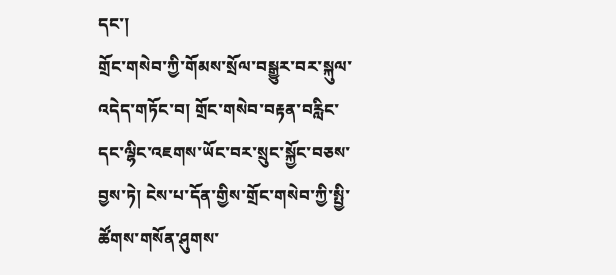དང་།
གྲོང་གསེབ་ཀྱི་གོམས་སྲོལ་བསྒྱུར་བར་སྐུལ་འདེད་གཏོང་བ། གྲོང་གསེབ་བརྟན་བརླིང་དང་ལྷིང་འཇགས་ཡོང་བར་སྲུང་སྐྱོང་བཅས་བྱས་ཏེ། ངེས་པ་དོན་གྱིས་གྲོང་གསེབ་ཀྱི་སྤྱི་ཚོགས་གསོན་ཤུགས་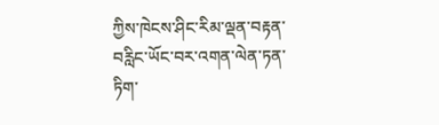ཀྱིས་ཁེངས་ཤིང་རིམ་ལྡན་བརྟན་བརླིང་ཡོང་བར་འགན་ལེན་ཏན་ཏིག་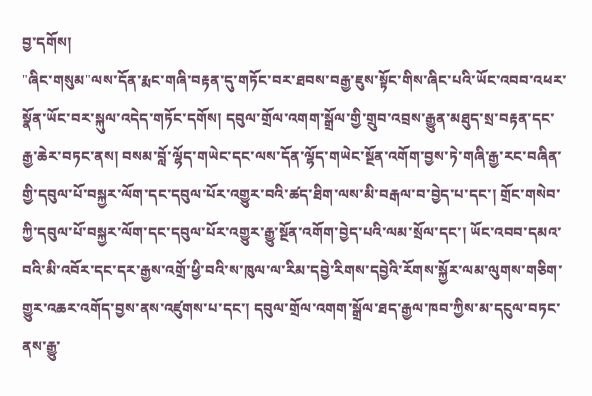བྱ་དགོས།
"ཞིང་གསུམ"ལས་དོན་རྨང་གཞི་བརྟན་དུ་གཏོང་བར་ཐབས་བརྒྱ་ཇུས་སྟོང་གིས་ཞིང་པའི་ཡོང་འབབ་འཕར་སྣོན་ཡོང་བར་སྐུལ་འདེད་གཏོང་དགོས། དབུལ་གྲོལ་འགག་སྒྲོལ་གྱི་གྲུབ་འབྲས་རྒྱུན་མཐུད་སྲ་བརྟན་དང་རྒྱ་ཆེར་བཏང་ནས། བསམ་བློ་ལྷོད་གཡེང་དང་ལས་དོན་ལྷོད་གཡེང་སྔོན་འགོག་བྱས་ཏེ་གཞི་རྒྱ་རང་བཞིན་གྱི་དབུལ་པོ་བསྐྱར་ལོག་དང་དབུལ་པོར་འགྱུར་བའི་ཚད་ཐིག་ལས་མི་བརྒལ་བ་བྱེད་པ་དང་། གྲོང་གསེབ་ཀྱི་དབུལ་པོ་བསྐྱར་ལོག་དང་དབུལ་པོར་འགྱུར་རྒྱུ་སྔོན་འགོག་བྱེད་པའི་ལམ་སྲོལ་དང་། ཡོང་འབབ་དམའ་བའི་མི་འབོར་དང་དར་རྒྱས་འགྲོ་ཕྱི་བའི་ས་ཁུལ་ལ་རིམ་དབྱེ་རིགས་དབྱེའི་རོགས་སྐྱོར་ལམ་ལུགས་གཅིག་གྱུར་འཆར་འགོད་བྱས་ནས་འཛུགས་པ་དང་། དབུལ་གྲོལ་འགག་སྒྲོལ་ཐད་རྒྱལ་ཁབ་ཀྱིས་མ་དངུལ་བཏང་ནས་རྒྱུ་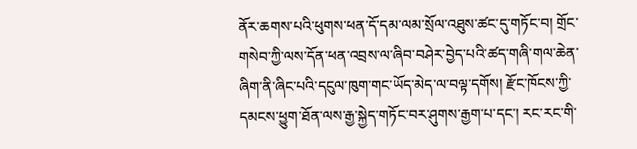ནོར་ཆགས་པའི་ཕུགས་ཕན་དོ་དམ་ལམ་སྲོལ་འཐུས་ཚང་དུ་གཏོང་བ། གྲོང་གསེབ་ཀྱི་ལས་དོན་ཕན་འབྲས་ལ་ཞིབ་བཤེར་བྱེད་པའི་ཚད་གཞི་གལ་ཆེན་ཞིག་ནི་ཞིང་པའི་དངུལ་ཁུག་གང་ཡོད་མེད་ལ་བལྟ་དགོས། རྫོང་ཁོངས་ཀྱི་དམངས་ཕྱུག་ཐོན་ལས་རྒྱ་སྐྱེད་གཏོང་བར་ཤུགས་རྒྱག་པ་དང་། རང་རང་གི་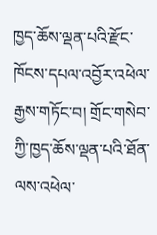ཁྱད་ཆོས་ལྡན་པའི་རྫོང་ཁོངས་དཔལ་འབྱོར་འཕེལ་རྒྱས་གཏོང་བ། གྲོང་གསེབ་ཀྱི་ཁྱད་ཆོས་ལྡན་པའི་ཐོན་ལས་འཕེལ་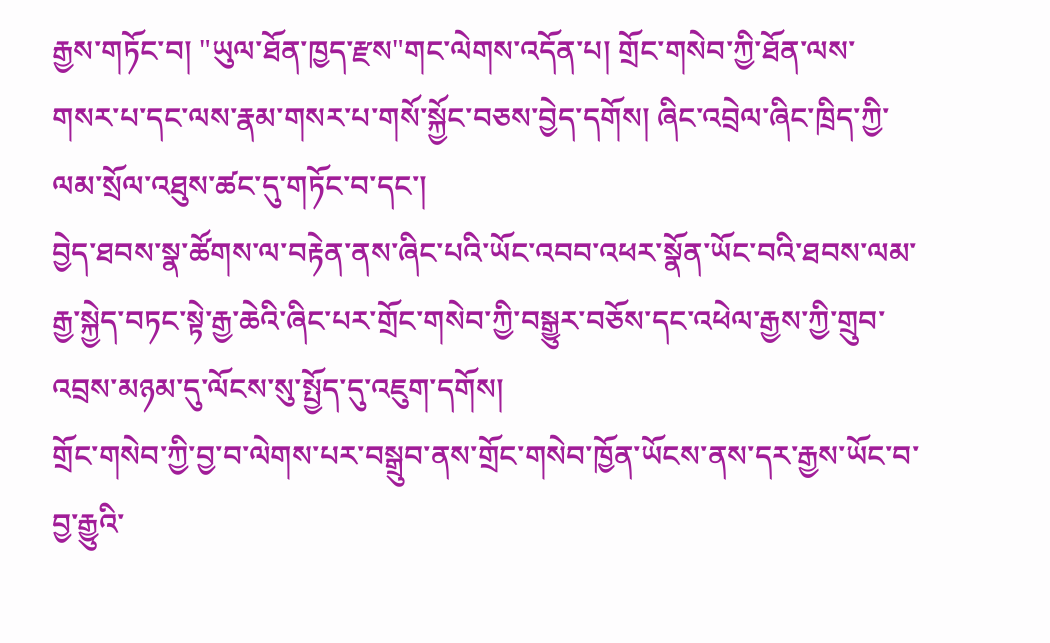རྒྱས་གཏོང་བ། "ཡུལ་ཐོན་ཁྱད་རྫས"གང་ལེགས་འདོན་པ། གྲོང་གསེབ་ཀྱི་ཐོན་ལས་གསར་པ་དང་ལས་རྣམ་གསར་པ་གསོ་སྐྱོང་བཅས་བྱེད་དགོས། ཞིང་འབྲེལ་ཞིང་ཁྲིད་ཀྱི་ལམ་སྲོལ་འཐུས་ཚང་དུ་གཏོང་བ་དང་།
བྱེད་ཐབས་སྣ་ཚོགས་ལ་བརྟེན་ནས་ཞིང་པའི་ཡོང་འབབ་འཕར་སྣོན་ཡོང་བའི་ཐབས་ལམ་རྒྱ་སྐྱེད་བཏང་སྟེ་རྒྱ་ཆེའི་ཞིང་པར་གྲོང་གསེབ་ཀྱི་བསྒྱུར་བཅོས་དང་འཕེལ་རྒྱས་ཀྱི་གྲུབ་འབྲས་མཉམ་དུ་ལོངས་སུ་སྤྱོད་དུ་འཇུག་དགོས།
གྲོང་གསེབ་ཀྱི་བྱ་བ་ལེགས་པར་བསྒྲུབ་ནས་གྲོང་གསེབ་ཁྱོན་ཡོངས་ནས་དར་རྒྱས་ཡོང་བ་བྱ་རྒྱུའི་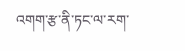འགག་རྩ་ནི་ཏང་ལ་རག་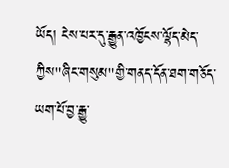ཡོད། ངེས་པར་དུ་རྒྱུན་འཁྱོངས་ལྷོད་མེད་ཀྱིས"ཞིང་གསུམ"གྱི་གནད་དོན་ཐག་གཅོད་ཡག་པོ་བྱ་རྒྱུ་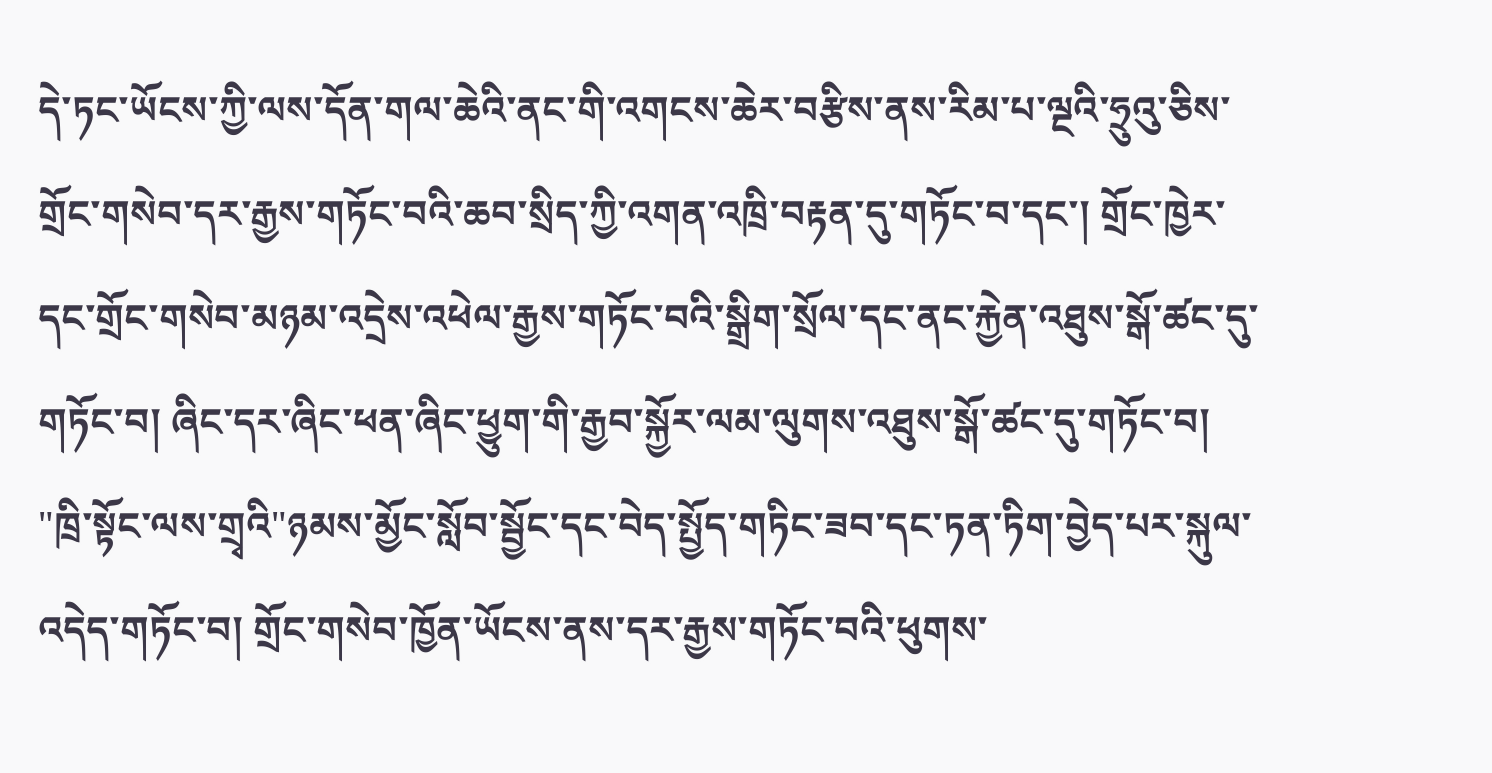དེ་ཏང་ཡོངས་ཀྱི་ལས་དོན་གལ་ཆེའི་ནང་གི་འགངས་ཆེར་བརྩིས་ནས་རིམ་པ་ལྔའི་ཧྲུའུ་ཅིས་གྲོང་གསེབ་དར་རྒྱས་གཏོང་བའི་ཆབ་སྲིད་ཀྱི་འགན་འཁྲི་བརྟན་དུ་གཏོང་བ་དང་། གྲོང་ཁྱེར་དང་གྲོང་གསེབ་མཉམ་འདྲེས་འཕེལ་རྒྱས་གཏོང་བའི་སྒྲིག་སྲོལ་དང་ནང་རྐྱེན་འཐུས་སྒོ་ཚང་དུ་གཏོང་བ། ཞིང་དར་ཞིང་ཕན་ཞིང་ཕྱུག་གི་རྒྱབ་སྐྱོར་ལམ་ལུགས་འཐུས་སྒོ་ཚང་དུ་གཏོང་བ། "ཁྲི་སྟོང་ལས་གྲྭའི"ཉམས་མྱོང་སློབ་སྦྱོང་དང་བེད་སྤྱོད་གཏིང་ཟབ་དང་ཏན་ཏིག་བྱེད་པར་སྐུལ་འདེད་གཏོང་བ། གྲོང་གསེབ་ཁྱོན་ཡོངས་ནས་དར་རྒྱས་གཏོང་བའི་ཕུགས་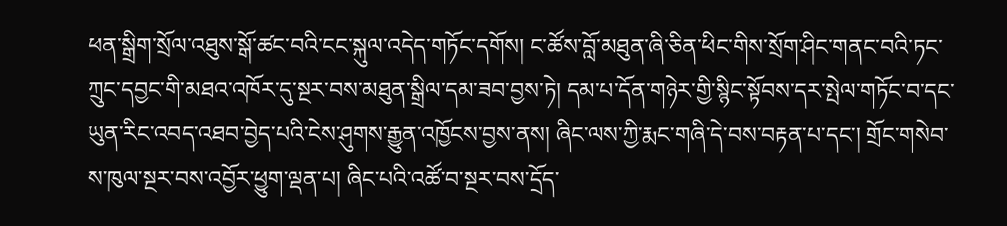ཕན་སྒྲིག་སྲོལ་འཐུས་སྒོ་ཚང་བའི་ངང་སྐུལ་འདེད་གཏོང་དགོས། ང་ཚོས་བློ་མཐུན་ཞི་ཅིན་ཕིང་གིས་སྲོག་ཤིང་གནང་བའི་ཏང་ཀྲུང་དབྱང་གི་མཐའ་འཁོར་དུ་སྔར་བས་མཐུན་སྒྲིལ་དམ་ཟབ་བྱས་ཏེ། དམ་པ་དོན་གཉེར་གྱི་སྙིང་སྟོབས་དར་སྤེལ་གཏོང་བ་དང་ཡུན་རིང་འབད་འཐབ་བྱེད་པའི་ངེས་ཤུགས་རྒྱུན་འཁྱོངས་བྱས་ནས། ཞིང་ལས་ཀྱི་རྨང་གཞི་དེ་བས་བརྟན་པ་དང་། གྲོང་གསེབ་ས་ཁུལ་སྔར་བས་འབྱོར་ཕྱུག་ལྡན་པ། ཞིང་པའི་འཚོ་བ་སྔར་བས་དྲོད་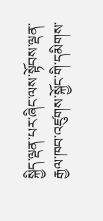སྐྱིད་ལྡན་པར་ཞིང་ལས་སྟོབས་ལྡན་རྒྱལ་ཁབ་འཛུགས་སྐྱོང་གི་དམིགས་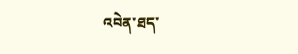འབེན་ཐད་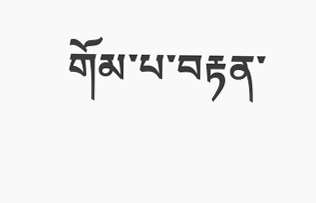གོམ་པ་བརྟན་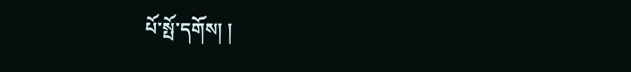པོ་སྤོ་དགོས། །